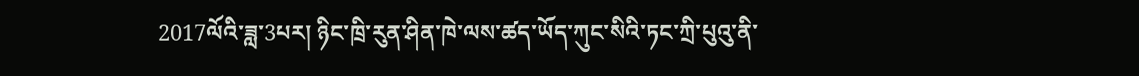2017ལོའི་ཟླ་3པར། ཉིང་ཁྲི་རུན་ཤིན་ཁེ་ལས་ཚད་ཡོད་ཀུང་སིའི་ཏང་ཀྲི་པུའུ་ནི་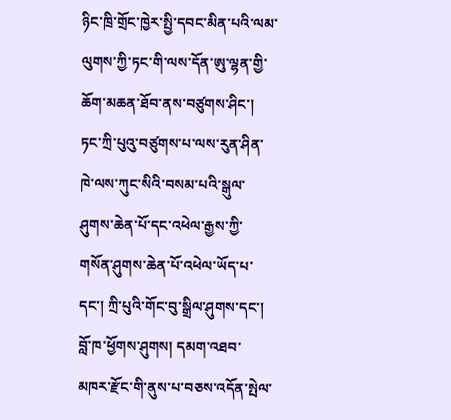ཉིང་ཁྲི་གྲོང་ཁྱེར་སྤྱི་དབང་མིན་པའི་ལམ་ལུགས་ཀྱི་ཏང་གི་ལས་དོན་ཨུ་ལྷན་གྱི་ཆོག་མཆན་ཐོབ་ནས་བཙུགས་ཤིང་། ཏང་ཀྲི་པུའུ་བཙུགས་པ་ལས་རུན་ཤིན་ཁེ་ལས་ཀུང་སིའི་བསམ་པའི་སྒུལ་ཤུགས་ཆེན་པོ་དང་འཕེལ་རྒྱས་ཀྱི་གསོན་ཤུགས་ཆེན་པོ་འཕེལ་ཡོད་པ་དང་། ཀྲི་པུའི་གོང་བུ་སྒྲིལ་ཤུགས་དང་། བློ་ཁ་ཕྱོགས་ཤུགས། དམག་འཐབ་མཁར་རྫོང་གི་ནུས་པ་བཅས་འདོན་སྤེལ་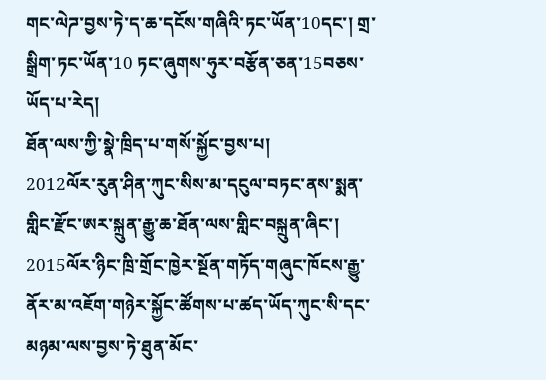གང་ལེཌ་བྱས་ཏེ་ད་ཆ་དངོས་གཞིའི་ཏང་ཡོན་10དང་། གྲ་སྒྲིག་ཏང་ཡོན་10 ཏང་ཞུགས་ཧུར་བརྩོན་ཅན་15བཅས་ཡོད་པ་རེད།
ཐོན་ལས་ཀྱི་སྣེ་ཁྲིད་པ་གསོ་སྐྱོང་བྱས་པ།
2012ལོར་རུན་ཤིན་ཀུང་སིས་མ་དངུལ་བཏང་ནས་སྨན་གླིང་རྫོང་ཨར་སྐྲུན་རྒྱུ་ཆ་ཐོན་ལས་གླིང་བསྐྲུན་ཞིང་། 2015ལོར་ཉིང་ཁྲི་གྲོང་ཁྱེར་སྔོན་གཏོད་གཞུང་ཁོངས་རྒྱུ་ནོར་མ་འཇོག་གཉེར་སྐྱོང་ཚོགས་པ་ཚད་ཡོད་ཀུང་སི་དང་མཉམ་ལས་བྱས་ཏེ་ཐུན་མོང་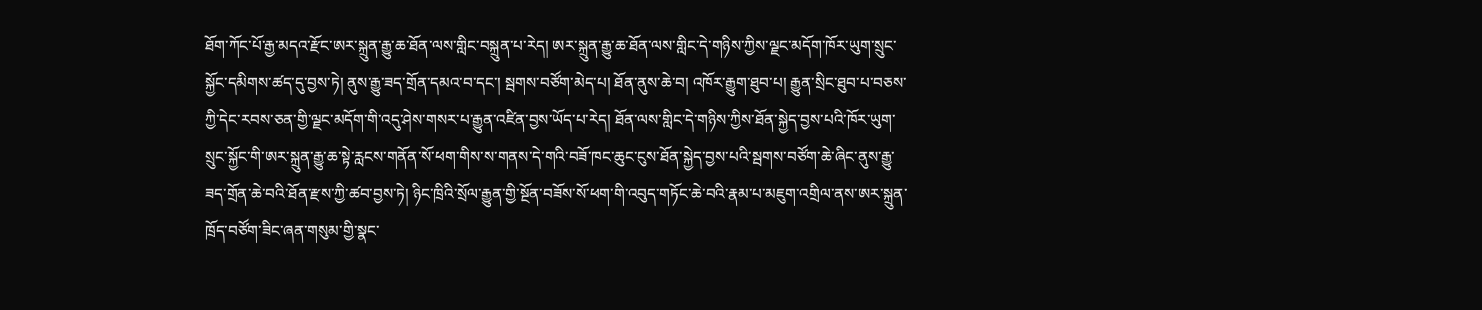ཐོག་ཀོང་པོ་རྒྱ་མདའ་རྫོང་ཨར་སྐྲུན་རྒྱུ་ཆ་ཐོན་ལས་གླིང་བསྐྲུན་པ་རེད། ཨར་སྐྲུན་རྒྱུ་ཆ་ཐོན་ལས་གླིང་དེ་གཉིས་ཀྱིས་ལྗང་མདོག་ཁོར་ཡུག་སྲུང་སྐྱོང་དམིགས་ཚད་དུ་བྱས་ཏེ། ནུས་རྒྱུ་ཟད་གྲོན་དམའ་བ་དང་། སྦགས་བཙོག་མེད་པ། ཐོན་ནུས་ཆེ་བ། འཁོར་རྒྱུག་ཐུབ་པ། རྒྱུན་སྲིང་ཐུབ་པ་བཅས་ཀྱི་དེང་རབས་ཅན་གྱི་ལྗང་མདོག་གི་འདུ་ཤེས་གསར་པ་རྒྱུན་འཛིན་བྱས་ཡོད་པ་རེད། ཐོན་ལས་གླིང་དེ་གཉིས་ཀྱིས་ཐོན་སྐྱེད་བྱས་པའི་ཁོར་ཡུག་སྲུང་སྐྱོང་གི་ཨར་སྐྲུན་རྒྱུ་ཆ་སྟེ་རླངས་གནོན་སོ་ཕག་གིས་ས་གནས་དེ་གའི་བཟོ་ཁང་ཆུང་ངུས་ཐོན་སྐྱེད་བྱས་པའི་སྦགས་བཙོག་ཆེ་ཞིང་ནུས་རྒྱུ་ཟད་གྲོན་ཆེ་བའི་ཐོན་རྫས་ཀྱི་ཚབ་བྱས་ཏེ། ཉིང་ཁྲིའི་སྲོལ་རྒྱུན་གྱི་སྔོན་བཟོས་སོ་ཕག་གི་འབུད་གཏོང་ཆེ་བའི་རྣམ་པ་མཇུག་འགྲིལ་ནས་ཨར་སྐྲུན་ཁྲོད་བཙོག་ཟིང་ཞན་གསུམ་གྱི་སྣང་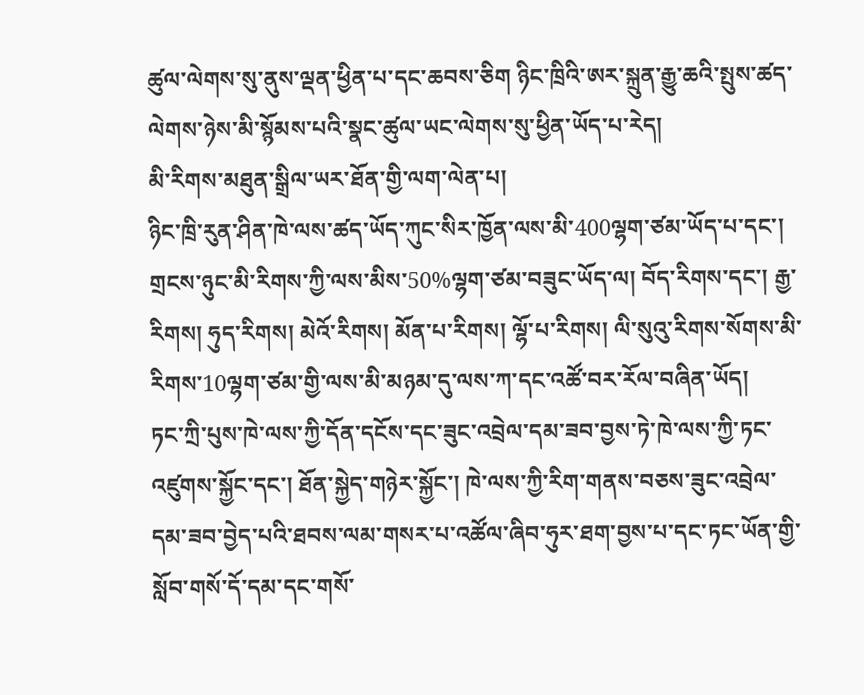ཚུལ་ལེགས་སུ་ནུས་ལྡན་ཕྱིན་པ་དང་ཆབས་ཅིག ཉིང་ཁྲིའི་ཨར་སྐྲུན་རྒྱུ་ཆའི་སྤུས་ཚད་ལེགས་ཉེས་མི་སྙོམས་པའི་སྣང་ཚུལ་ཡང་ལེགས་སུ་ཕྱིན་ཡོད་པ་རེད།
མི་རིགས་མཐུན་སྒྲིལ་ཡར་ཐོན་གྱི་ལག་ལེན་པ།
ཉིང་ཁྲི་རུན་ཤིན་ཁེ་ལས་ཚད་ཡོད་ཀུང་སིར་ཁྱོན་ལས་མི་400ལྷག་ཙམ་ཡོད་པ་དང་། གྲངས་ཉུང་མི་རིགས་ཀྱི་ལས་མིས་50%ལྷག་ཙམ་བཟུང་ཡོད་ལ། བོད་རིགས་དང་། རྒྱ་རིགས། ཧུད་རིགས། མེའོ་རིགས། མོན་པ་རིགས། ལྷོ་པ་རིགས། ལི་སུའུ་རིགས་སོགས་མི་རིགས་10ལྷག་ཙམ་གྱི་ལས་མི་མཉམ་དུ་ལས་ཀ་དང་འཚོ་བར་རོལ་བཞིན་ཡོད།
ཏང་ཀྲི་པུས་ཁེ་ལས་ཀྱི་དོན་དངོས་དང་ཟུང་འབྲེལ་དམ་ཟབ་བྱས་ཏེ་ཁེ་ལས་ཀྱི་ཏང་འཛུགས་སྐྱོང་དང་། ཐོན་སྐྱེད་གཉེར་སྐྱོང་། ཁེ་ལས་ཀྱི་རིག་གནས་བཅས་ཟུང་འབྲེལ་དམ་ཟབ་བྱེད་པའི་ཐབས་ལམ་གསར་པ་འཚོལ་ཞིབ་ཧུར་ཐག་བྱས་པ་དང་ཏང་ཡོན་གྱི་སློབ་གསོ་དོ་དམ་དང་གསོ་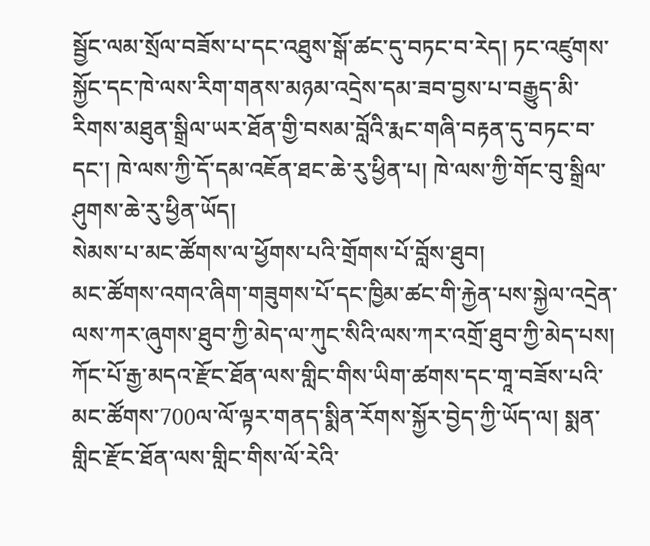སྦྱོང་ལམ་སྲོལ་བཟོས་པ་དང་འཐུས་སྒོ་ཚང་དུ་བཏང་བ་རེད། ཏང་འཛུགས་སྐྱོང་དང་ཁེ་ལས་རིག་གནས་མཉམ་འདྲེས་དམ་ཟབ་བྱས་པ་བརྒྱུད་མི་རིགས་མཐུན་སྒྲིལ་ཡར་ཐོན་གྱི་བསམ་བློའི་རྨང་གཞི་བརྟན་དུ་བཏང་བ་དང་། ཁེ་ལས་ཀྱི་དོ་དམ་འཇོན་ཐང་ཆེ་རུ་ཕྱིན་པ། ཁེ་ལས་ཀྱི་གོང་བུ་སྒྲིལ་ཤུགས་ཆེ་རུ་ཕྱིན་ཡོད།
སེམས་པ་མང་ཚོགས་ལ་ཕྱོགས་པའི་གྲོགས་པོ་བློས་ཐུབ།
མང་ཚོགས་འགའ་ཞིག་གཟུགས་པོ་དང་ཁྱིམ་ཚང་གི་རྐྱེན་པས་སྐྱེལ་འདྲེན་ལས་ཀར་ཞུགས་ཐུབ་ཀྱི་མེད་ལ་ཀུང་སིའི་ལས་ཀར་འགྲོ་ཐུབ་ཀྱི་མེད་པས། ཀོང་པོ་རྒྱ་མདའ་རྫོང་ཐོན་ལས་གླིང་གིས་ཡིག་ཚགས་དང་གཱ་བཟོས་པའི་མང་ཚོགས་700ལ་ལོ་ལྟར་གནད་སྨིན་རོགས་སྐྱོར་བྱེད་ཀྱི་ཡོད་ལ། སྨན་གླིང་རྫོང་ཐོན་ལས་གླིང་གིས་ལོ་རེའི་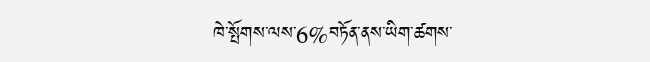ཁེ་སྤོགས་ལས་6%བཏོན་ནས་ཡིག་ཚགས་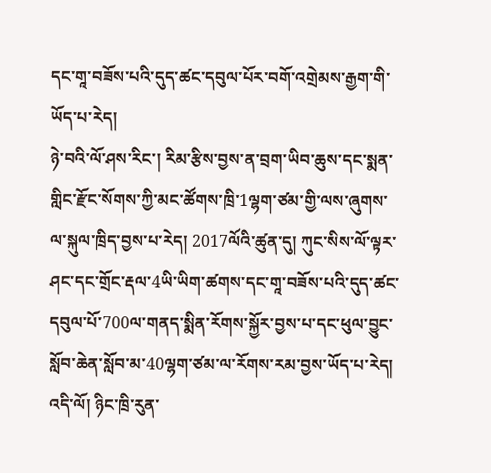དང་གཱ་བཟོས་པའི་དུད་ཚང་དབུལ་པོར་བགོ་འགྲེམས་རྒྱག་གི་ཡོད་པ་རེད།
ཉེ་བའི་ལོ་ཤས་རིང་། རིམ་རྩིས་བྱས་ན་བྲག་ཡིབ་ཆུས་དང་སྨན་གླིང་རྫོང་སོགས་ཀྱི་མང་ཚོགས་ཁྲི་1ལྷག་ཙམ་གྱི་ལས་ཞུགས་ལ་སྐུལ་ཁྲིད་བྱས་པ་རེད། 2017ལོའི་ཚུན་དུ། ཀུང་སིས་ལོ་ལྟར་ཤང་དང་གྲོང་རྡལ་4ཡི་ཡིག་ཚགས་དང་གཱ་བཟོས་པའི་དུད་ཚང་དབུལ་པོ་700ལ་གནད་སྨིན་རོགས་སྐྱོར་བྱས་པ་དང་ཕུལ་བྱུང་སློབ་ཆེན་སློབ་མ་40ལྷག་ཙམ་ལ་རོགས་རམ་བྱས་ཡོད་པ་རེད།
འདི་ལོ། ཉིང་ཁྲི་རུན་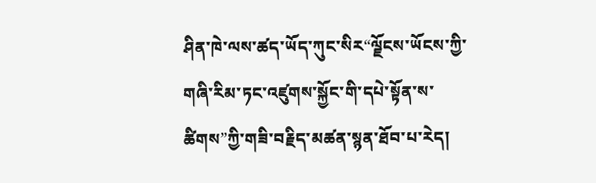ཤིན་ཁེ་ལས་ཚད་ཡོད་ཀུང་སིར“ལྗོངས་ཡོངས་ཀྱི་གཞི་རིམ་ཏང་འཛུགས་སྐྱོང་གི་དཔེ་སྟོན་ས་ཚིགས”ཀྱི་གཟི་བརྗིད་མཚན་སྙན་ཐོབ་པ་རེད།